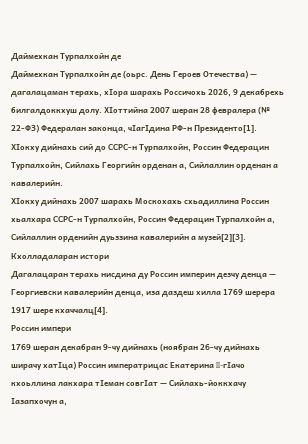Даймехкан Турпалхойн де
Даймехкан Турпалхойн де (оьрс. День Героев Отечества) — дагалацаман терахь, хӀора шарахь Россичохь 2026, 9 декабрехь билгалдоккхуш долу. ХӀоттийна 2007 шеран 28 февралера (№ 22-ФЗ) Федералан законца, чӀагӀдина РФ-н Президенто[1].
ХӀокху дийнахь сий до ССРС-н Турпалхойн, Россин Федерацин Турпалхойн, Сийлахь Георгийн орденан а, Сийлаллин орденан а кавалерийн.
ХӀокху дийнахь 2007 шарахь Москохахь схьадиллина Россин хьалхара ССРС-н Турпалхойн, Россин Федерацин Турпалхойн а, Сийлаллин орденийн дуьззина кавалерийн а музей[2][3].
Кхолладаларан истори
Дагалацаран терахь нисдина ду Россин империн дезчу денца — Георгиевски кавалерийн денца, иза даздеш хилла 1769 шерера 1917 шере кхаччалц[4].
Россин импери
1769 шеран декабран 9-чу дийнахь (ноябран 26-чу дийнахь ширачу хатӀца) Россин императрицас Екатерина II-гӀачо кхоьллина лакхара тӀеман совгӀат — Сийлахь-йоккхачу Ӏазапхочун а,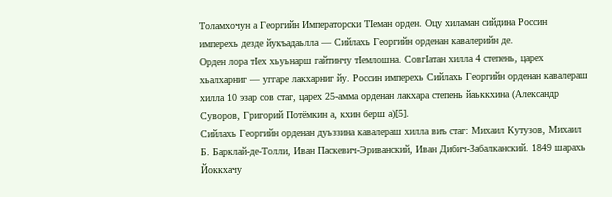Толамхочун а Георгийн Императорски ТӀеман орден. Оцу хиламан сийдина Россин имперехь дезде йукъадаьлла — Сийлахь Георгийн орденан кавалерийн де.
Орден лора тӀех хьуьнарш гайтинчу тӀемлошна. СовгӀатан хилла 4 степень, царех хьалхарниг — уггаре лакхарниг йу. Россин имперехь Сийлахь Георгийн орденан кавалераш хилла 10 эзар сов стаг, царех 25-амма орденан лакхара степень йаьккхина (Александр Суворов, Григорий Потёмкин а, кхин берш а)[5].
Сийлахь Георгийн орденан дуьззина кавалераш хилла виъ стаг: Михаил Кутузов, Михаил Б. Барклай-де-Толли, Иван Паскевич-Эриванский, Иван Дибич-Забалканский. 1849 шарахь Йоккхачу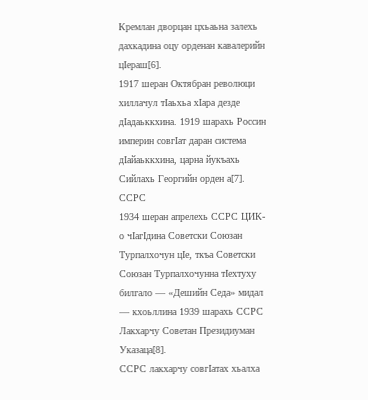Кремлан дворцан цхьаьна залехь дахкадина оцу орденан кавалерийн цӀераш[6].
1917 шеран Октябран революци хиллачул тӀаьхьа хӀара дезде дӀадаьккхина. 1919 шарахь Россин империн совгӀат даран система дӀайаьккхина, царна йукъахь Сийлахь Георгийн орден а[7].
ССРС
1934 шеран апрелехь ССРС ЦИК-о чӀагӀдина Советски Союзан Турпалхочун цӀе, ткъа Советски Союзан Турпалхочунна тӀехтуху билгало — «Дешийн Седа» мидал — кхоьллина 1939 шарахь ССРС Лакхарчу Советан Президиуман Указаца[8].
ССРС лакхарчу совгӀатах хьалха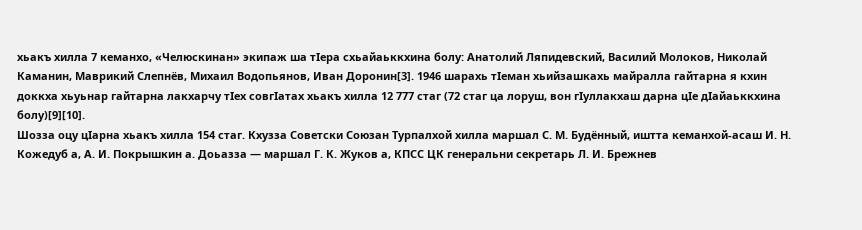хьакъ хилла 7 кеманхо, «Челюскинан» экипаж ша тӀера схьайаьккхина болу: Анатолий Ляпидевский, Василий Молоков, Николай Каманин, Маврикий Слепнёв, Михаил Водопьянов, Иван Доронин[3]. 1946 шарахь тӀеман хьийзашкахь майралла гайтарна я кхин доккха хьуьнар гайтарна лакхарчу тӀех совгӀатах хьакъ хилла 12 777 стаг (72 стаг ца лоруш, вон гӀуллакхаш дарна цӀе дӀайаьккхина болу)[9][10].
Шозза оцу цӀарна хьакъ хилла 154 стаг. Кхузза Советски Союзан Турпалхой хилла маршал С. М. Будённый, иштта кеманхой-асаш И. Н. Кожедуб а, А. И. Покрышкин а. Доьазза — маршал Г. К. Жуков а, КПСС ЦК генеральни секретарь Л. И. Брежнев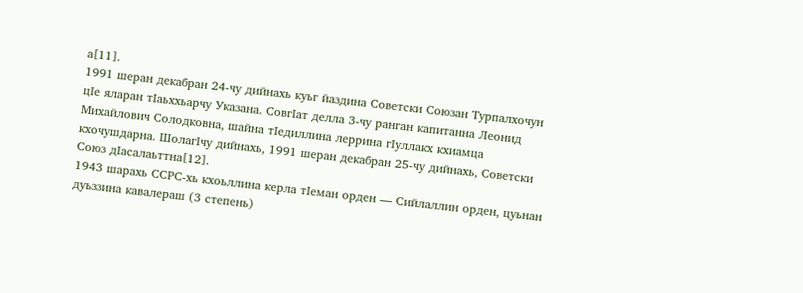а[11].
1991 шеран декабран 24-чу дийнахь куьг йаздина Советски Союзан Турпалхочун цӀе яларан тӀаьххьарчу Указана. СовгӀат делла 3-чу ранган капитанна Леонид Михайлович Солодковна, шайна тӀедиллина леррина гӀуллакх кхиамца кхочушдарна. ШолагӀчу дийнахь, 1991 шеран декабран 25-чу дийнахь, Советски Союз дӀасалаьттна[12].
1943 шарахь ССРС-хь кхоьллина керла тӀеман орден — Сийлаллин орден, цуьнан дуьззина кавалераш (3 степень)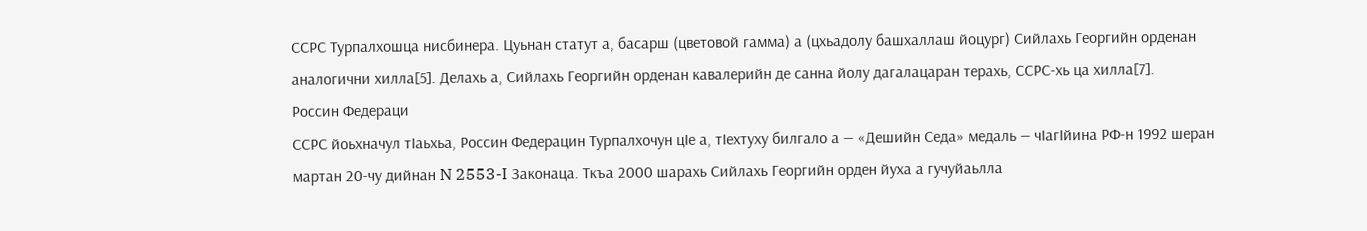ССРС Турпалхошца нисбинера. Цуьнан статут а, басарш (цветовой гамма) а (цхьадолу башхаллаш йоцург) Сийлахь Георгийн орденан аналогични хилла[5]. Делахь а, Сийлахь Георгийн орденан кавалерийн де санна йолу дагалацаран терахь, ССРС-хь ца хилла[7].
Россин Федераци
ССРС йоьхначул тӀаьхьа, Россин Федерацин Турпалхочун цӀе а, тӀехтуху билгало а — «Дешийн Седа» медаль — чӀагӀйина РФ-н 1992 шеран мартан 20-чу дийнан N 2553-I Законаца. Ткъа 2000 шарахь Сийлахь Георгийн орден йуха а гучуйаьлла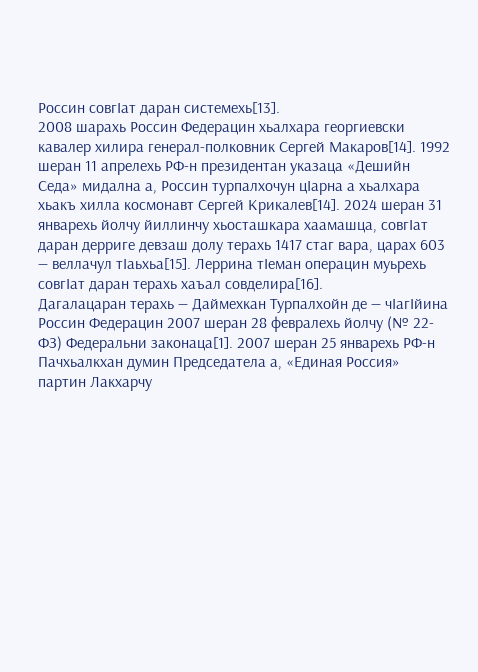Россин совгӀат даран системехь[13].
2008 шарахь Россин Федерацин хьалхара георгиевски кавалер хилира генерал-полковник Сергей Макаров[14]. 1992 шеран 11 апрелехь РФ-н президентан указаца «Дешийн Седа» мидална а, Россин турпалхочун цӀарна а хьалхара хьакъ хилла космонавт Сергей Крикалев[14]. 2024 шеран 31 январехь йолчу йиллинчу хьосташкара хаамашца, совгӀат даран дерриге девзаш долу терахь 1417 стаг вара, царах 603 — веллачул тӀаьхьа[15]. Леррина тӀеман операцин муьрехь совгӀат даран терахь хаъал совделира[16].
Дагалацаран терахь — Даймехкан Турпалхойн де — чӀагӀйина Россин Федерацин 2007 шеран 28 февралехь йолчу (№ 22-ФЗ) Федеральни законаца[1]. 2007 шеран 25 январехь РФ-н Пачхьалкхан думин Председатела а, «Единая Россия» партин Лакхарчу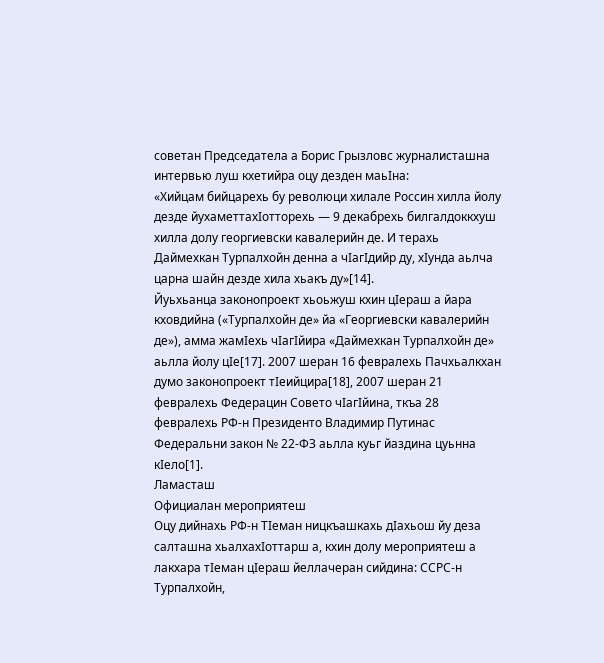советан Председатела а Борис Грызловс журналисташна интервью луш кхетийра оцу дезден маьӀна:
«Хийцам бийцарехь бу революци хилале Россин хилла йолу дезде йухаметтахӀотторехь — 9 декабрехь билгалдоккхуш хилла долу георгиевски кавалерийн де. И терахь Даймехкан Турпалхойн денна а чӀагӀдийр ду, хӀунда аьлча царна шайн дезде хила хьакъ ду»[14].
Йуьхьанца законопроект хьоьжуш кхин цӀераш а йара кховдийна («Турпалхойн де» йа «Георгиевски кавалерийн де»), амма жамӀехь чӀагӀйира «Даймехкан Турпалхойн де» аьлла йолу цӀе[17]. 2007 шеран 16 февралехь Пачхьалкхан думо законопроект тӀеийцира[18], 2007 шеран 21 февралехь Федерацин Совето чӀагӀйина, ткъа 28 февралехь РФ-н Президенто Владимир Путинас Федеральни закон № 22-ФЗ аьлла куьг йаздина цуьнна кӀело[1].
Ламасташ
Официалан мероприятеш
Оцу дийнахь РФ-н ТӀеман ницкъашкахь дӀахьош йу деза салташна хьалхахӀоттарш а, кхин долу мероприятеш а лакхара тӀеман цӀераш йеллачеран сийдина: ССРС-н Турпалхойн,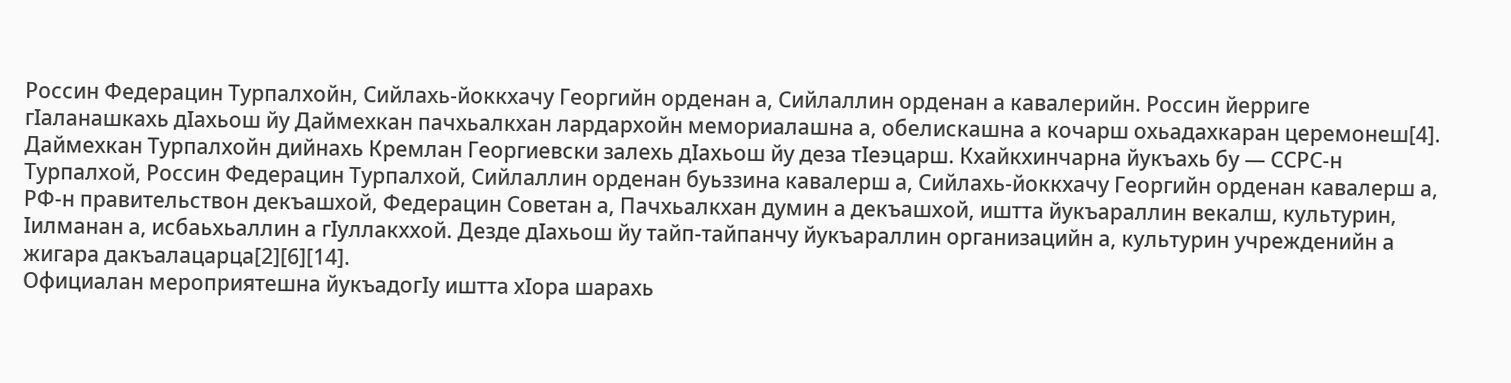Россин Федерацин Турпалхойн, Сийлахь-йоккхачу Георгийн орденан а, Сийлаллин орденан а кавалерийн. Россин йерриге гӀаланашкахь дӀахьош йу Даймехкан пачхьалкхан лардархойн мемориалашна а, обелискашна а кочарш охьадахкаран церемонеш[4].
Даймехкан Турпалхойн дийнахь Кремлан Георгиевски залехь дӀахьош йу деза тӀеэцарш. Кхайкхинчарна йукъахь бу — ССРС-н Турпалхой, Россин Федерацин Турпалхой, Сийлаллин орденан буьззина кавалерш а, Сийлахь-йоккхачу Георгийн орденан кавалерш а, РФ-н правительствон декъашхой, Федерацин Советан а, Пачхьалкхан думин а декъашхой, иштта йукъараллин векалш, культурин, Ӏилманан а, исбаьхьаллин а гӀуллакххой. Дезде дӀахьош йу тайп-тайпанчу йукъараллин организацийн а, культурин учрежденийн а жигара дакъалацарца[2][6][14].
Официалан мероприятешна йукъадогӀу иштта хӀора шарахь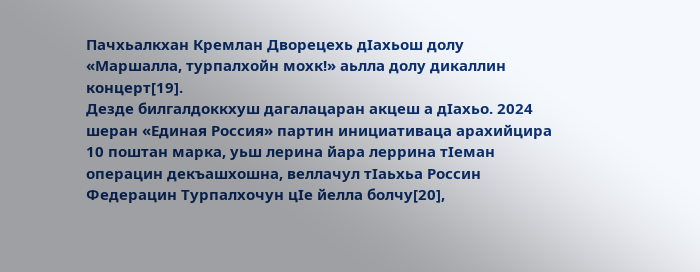Пачхьалкхан Кремлан Дворецехь дӀахьош долу «Маршалла, турпалхойн мохк!» аьлла долу дикаллин концерт[19].
Дезде билгалдоккхуш дагалацаран акцеш а дӀахьо. 2024 шеран «Единая Россия» партин инициативаца арахийцира 10 поштан марка, уьш лерина йара леррина тӀеман операцин декъашхошна, веллачул тӀаьхьа Россин Федерацин Турпалхочун цӀе йелла болчу[20],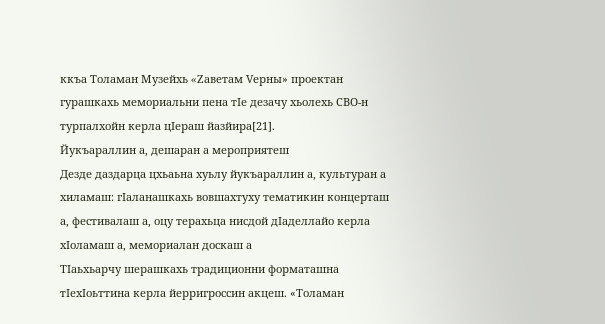ккъа Толаман Музейхь «Zаветам Vерны» проектан гурашкахь мемориальни пена тӀе дезачу хьолехь СВО-н турпалхойн керла цӀераш йазйира[21].
Йукъараллин а, дешаран а мероприятеш
Дезде даздарца цхьаьна хуьлу йукъараллин а, культуран а хиламаш: гӀаланашкахь вовшахтуху тематикин концерташ а, фестивалаш а, оцу терахьца нисдой дӀаделлайо керла хӀоламаш а, мемориалан доскаш а
ТӀаьхьарчу шерашкахь традиционни форматашна тӀехӀоьттина керла йерригроссин акцеш. «Толаман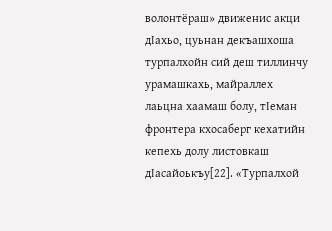волонтёраш» движенис акци дӀахьо, цуьнан декъашхоша турпалхойн сий деш тиллинчу урамашкахь, майраллех лаьцна хаамаш болу, тӀеман фронтера кхосаберг кехатийн кепехь долу листовкаш дӀасайоькъу[22]. «Турпалхой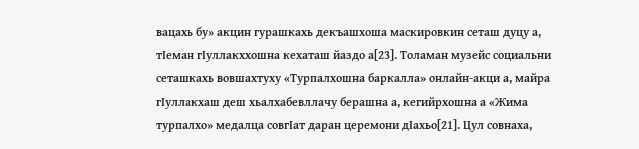вацахь бу» акцин гурашкахь декъашхоша маскировкин сеташ дуцу а, тӀеман гӀуллакххошна кехаташ йаздо а[23]. Толаман музейс социальни сеташкахь вовшахтуху «Турпалхошна баркалла» онлайн-акци а, майра гӀуллакхаш деш хьалхабевллачу берашна а, кегийрхошна а «Жима турпалхо» медалца совгӀат даран церемони дӀахьо[21]. Цул совнаха,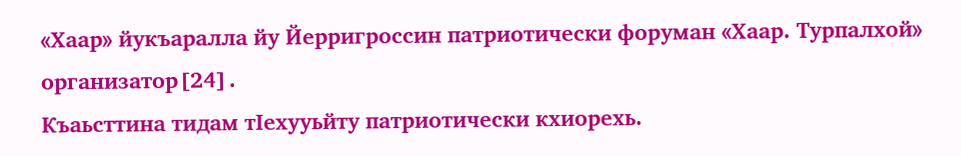«Хаар» йукъаралла йу Йерригроссин патриотически форуман «Хаар. Турпалхой» организатор[24].
Къаьсттина тидам тӀехууьйту патриотически кхиорехь.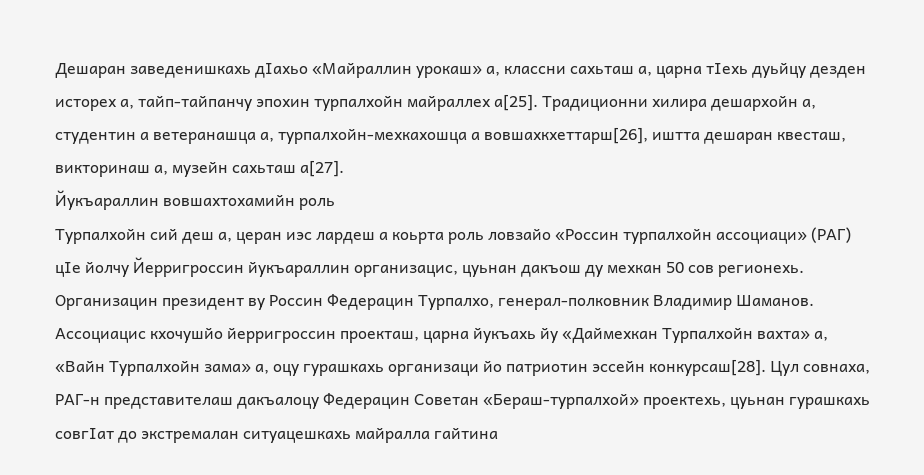Дешаран заведенишкахь дӀахьо «Майраллин урокаш» а, классни сахьташ а, царна тӀехь дуьйцу дезден исторех а, тайп-тайпанчу эпохин турпалхойн майраллех а[25]. Традиционни хилира дешархойн а, студентин а ветеранашца а, турпалхойн-мехкахошца а вовшахкхеттарш[26], иштта дешаран квесташ, викторинаш а, музейн сахьташ а[27].
Йукъараллин вовшахтохамийн роль
Турпалхойн сий деш а, церан иэс лардеш а коьрта роль ловзайо «Россин турпалхойн ассоциаци» (РАГ) цӀе йолчу Йерригроссин йукъараллин организацис, цуьнан дакъош ду мехкан 50 сов регионехь. Организацин президент ву Россин Федерацин Турпалхо, генерал-полковник Владимир Шаманов. Ассоциацис кхочушйо йерригроссин проекташ, царна йукъахь йу «Даймехкан Турпалхойн вахта» а, «Вайн Турпалхойн зама» а, оцу гурашкахь организаци йо патриотин эссейн конкурсаш[28]. Цул совнаха, РАГ-н представителаш дакъалоцу Федерацин Советан «Бераш-турпалхой» проектехь, цуьнан гурашкахь совгӀат до экстремалан ситуацешкахь майралла гайтина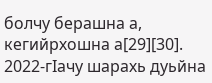болчу берашна а, кегийрхошна а[29][30].
2022-гӀачу шарахь дуьйна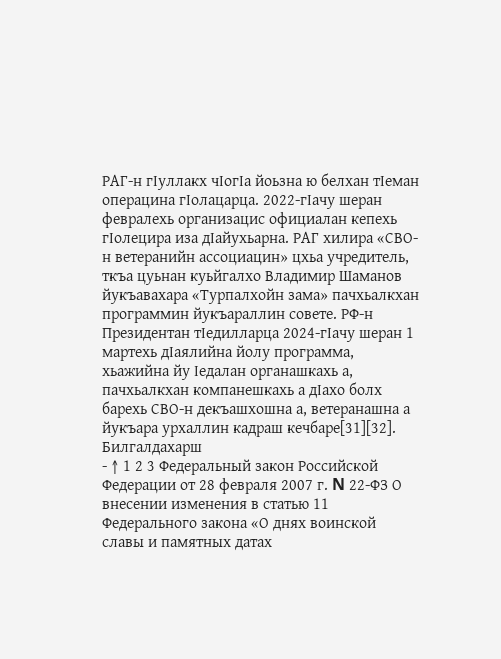РАГ-н гӀуллакх чӀогӀа йоьзна ю белхан тӀеман операцина гӀолацарца. 2022-гӀачу шеран февралехь организацис официалан кепехь гӀолецира иза дӀайухьарна. РАГ хилира «СВО-н ветеранийн ассоциацин» цхьа учредитель, ткъа цуьнан куьйгалхо Владимир Шаманов йукъавахара «Турпалхойн зама» пачхьалкхан программин йукъараллин совете. РФ-н Президентан тӀедилларца 2024-гӀачу шеран 1 мартехь дӀаялийна йолу программа, хьажийна йу Ӏедалан органашкахь а, пачхьалкхан компанешкахь а дӀахо болх барехь СВО-н декъашхошна а, ветеранашна а йукъара урхаллин кадраш кечбаре[31][32].
Билгалдахарш
- ↑ 1 2 3 Федеральный закон Российской Федерации от 28 февраля 2007 г. N 22-ФЗ О внесении изменения в статью 11 Федерального закона «О днях воинской славы и памятных датах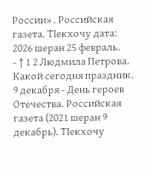России» . Российская газета. ТӀекхочу дата: 2026 шеран 25 февраль.
- ↑ 1 2 Людмила Петрова. Какой сегодня праздник. 9 декабря - День героев Отечества. Российская газета (2021 шеран 9 декабрь). ТӀекхочу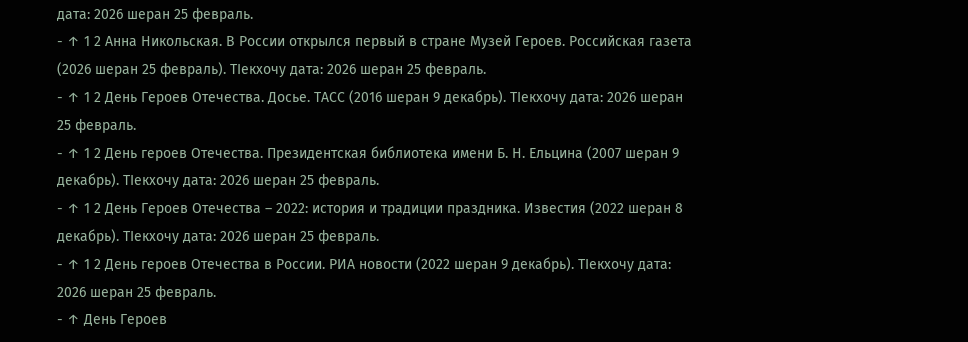дата: 2026 шеран 25 февраль.
- ↑ 1 2 Анна Никольская. В России открылся первый в стране Музей Героев. Российская газета (2026 шеран 25 февраль). ТӀекхочу дата: 2026 шеран 25 февраль.
- ↑ 1 2 День Героев Отечества. Досье. ТАСС (2016 шеран 9 декабрь). ТӀекхочу дата: 2026 шеран 25 февраль.
- ↑ 1 2 День героев Отечества. Президентская библиотека имени Б. Н. Ельцина (2007 шеран 9 декабрь). ТӀекхочу дата: 2026 шеран 25 февраль.
- ↑ 1 2 День Героев Отечества – 2022: история и традиции праздника. Известия (2022 шеран 8 декабрь). ТӀекхочу дата: 2026 шеран 25 февраль.
- ↑ 1 2 День героев Отечества в России. РИА новости (2022 шеран 9 декабрь). ТӀекхочу дата: 2026 шеран 25 февраль.
- ↑ День Героев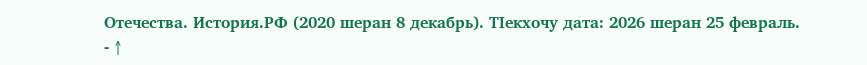Отечества. История.РФ (2020 шеран 8 декабрь). ТӀекхочу дата: 2026 шеран 25 февраль.
- ↑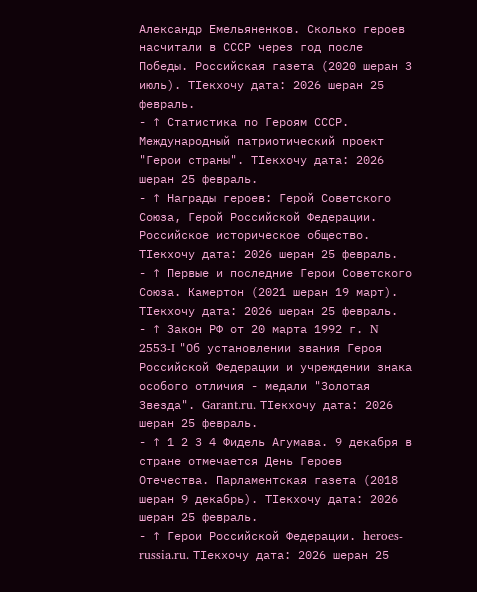Александр Емельяненков. Сколько героев насчитали в СССР через год после Победы. Российская газета (2020 шеран 3 июль). ТӀекхочу дата: 2026 шеран 25 февраль.
- ↑ Статистика по Героям СССР. Международный патриотический проект "Герои страны". ТӀекхочу дата: 2026 шеран 25 февраль.
- ↑ Награды героев: Герой Советского Союза, Герой Российской Федерации. Российское историческое общество. ТӀекхочу дата: 2026 шеран 25 февраль.
- ↑ Первые и последние Герои Советского Союза. Камертон (2021 шеран 19 март). ТӀекхочу дата: 2026 шеран 25 февраль.
- ↑ Закон РФ от 20 марта 1992 г. N 2553-I "Об установлении звания Героя Российской Федерации и учреждении знака особого отличия - медали "Золотая Звезда". Garant.ru. ТӀекхочу дата: 2026 шеран 25 февраль.
- ↑ 1 2 3 4 Фидель Агумава. 9 декабря в стране отмечается День Героев Отечества. Парламентская газета (2018 шеран 9 декабрь). ТӀекхочу дата: 2026 шеран 25 февраль.
- ↑ Герои Российской Федерации. heroes-russia.ru. ТӀекхочу дата: 2026 шеран 25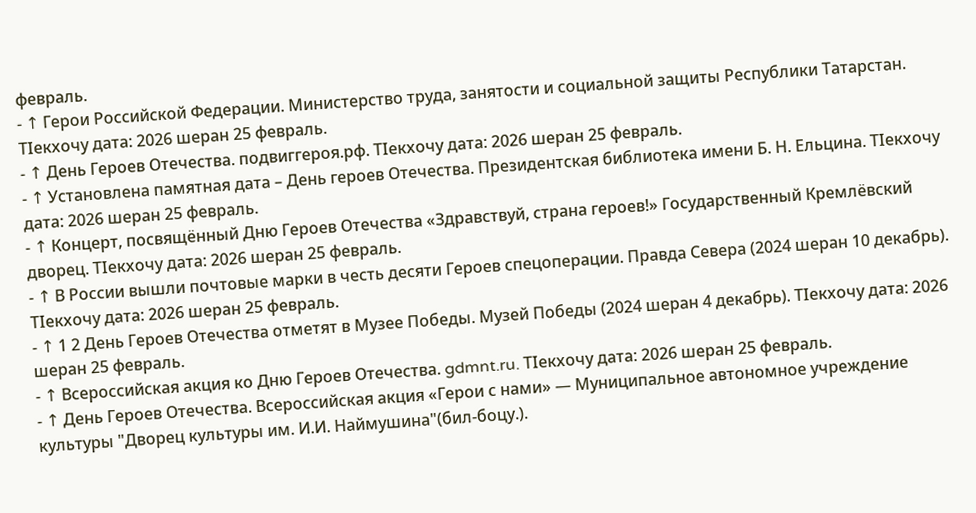февраль.
- ↑ Герои Российской Федерации. Министерство труда, занятости и социальной защиты Республики Татарстан. ТӀекхочу дата: 2026 шеран 25 февраль.
- ↑ День Героев Отечества. подвиггероя.рф. ТӀекхочу дата: 2026 шеран 25 февраль.
- ↑ Установлена памятная дата – День героев Отечества. Президентская библиотека имени Б. Н. Ельцина. ТӀекхочу дата: 2026 шеран 25 февраль.
- ↑ Концерт, посвящённый Дню Героев Отечества «Здравствуй, страна героев!» Государственный Кремлёвский дворец. ТӀекхочу дата: 2026 шеран 25 февраль.
- ↑ В России вышли почтовые марки в честь десяти Героев спецоперации. Правда Севера (2024 шеран 10 декабрь). ТӀекхочу дата: 2026 шеран 25 февраль.
- ↑ 1 2 День Героев Отечества отметят в Музее Победы. Музей Победы (2024 шеран 4 декабрь). ТӀекхочу дата: 2026 шеран 25 февраль.
- ↑ Всероссийская акция ко Дню Героев Отечества. gdmnt.ru. ТӀекхочу дата: 2026 шеран 25 февраль.
- ↑ День Героев Отечества. Всероссийская акция «Герои с нами» — Муниципальное автономное учреждение культуры "Дворец культуры им. И.И. Наймушина"(бил-боцу.).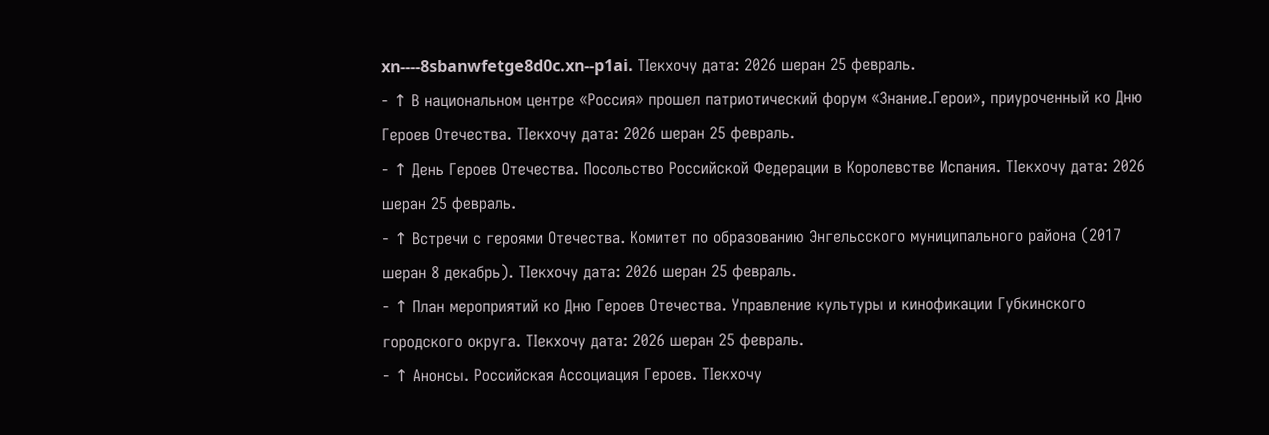xn----8sbanwfetge8d0c.xn--p1ai. ТӀекхочу дата: 2026 шеран 25 февраль.
- ↑ В национальном центре «Россия» прошел патриотический форум «Знание.Герои», приуроченный ко Дню Героев Отечества. ТӀекхочу дата: 2026 шеран 25 февраль.
- ↑ День Героев Отечества. Посольство Российской Федерации в Королевстве Испания. ТӀекхочу дата: 2026 шеран 25 февраль.
- ↑ Встречи с героями Отечества. Комитет по образованию Энгельсского муниципального района (2017 шеран 8 декабрь). ТӀекхочу дата: 2026 шеран 25 февраль.
- ↑ План мероприятий ко Дню Героев Отечества. Управление культуры и кинофикации Губкинского городского округа. ТӀекхочу дата: 2026 шеран 25 февраль.
- ↑ Анонсы. Российская Ассоциация Героев. ТӀекхочу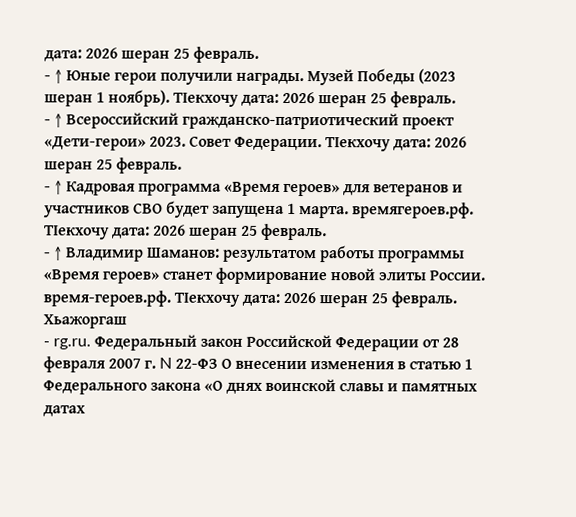дата: 2026 шеран 25 февраль.
- ↑ Юные герои получили награды. Музей Победы (2023 шеран 1 ноябрь). ТӀекхочу дата: 2026 шеран 25 февраль.
- ↑ Всероссийский гражданско-патриотический проект «Дети-герои» 2023. Совет Федерации. ТӀекхочу дата: 2026 шеран 25 февраль.
- ↑ Кадровая программа «Время героев» для ветеранов и участников СВО будет запущена 1 марта. времягероев.рф. ТӀекхочу дата: 2026 шеран 25 февраль.
- ↑ Владимир Шаманов: результатом работы программы «Время героев» станет формирование новой элиты России. время-героев.рф. ТӀекхочу дата: 2026 шеран 25 февраль.
Хьажоргаш
- rg.ru. Федеральный закон Российской Федерации от 28 февраля 2007 г. N 22-ФЗ О внесении изменения в статью 1 Федерального закона «О днях воинской славы и памятных датах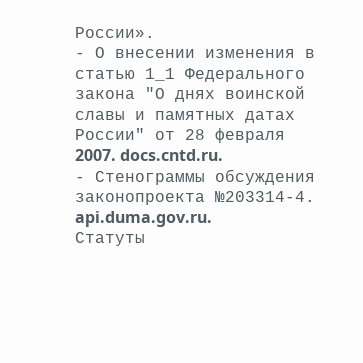России».
- О внесении изменения в статью 1_1 Федерального закона "О днях воинской славы и памятных датах России" от 28 февраля 2007. docs.cntd.ru.
- Стенограммы обсуждения законопроекта №203314-4. api.duma.gov.ru.
Статуты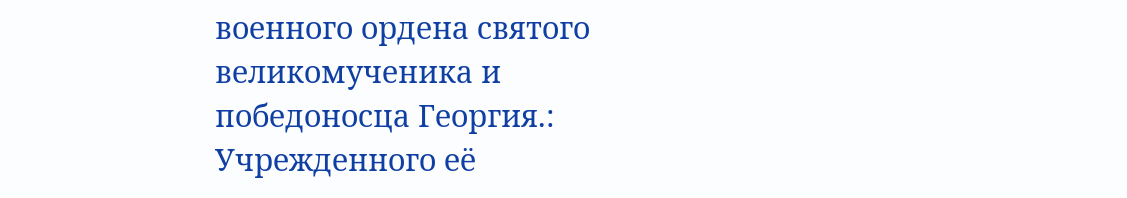военного ордена святого великомученика и победоносца Георгия.: Учрежденного её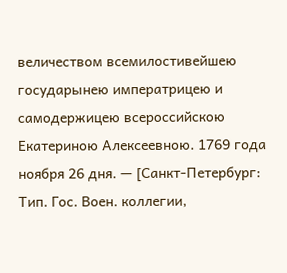величеством всемилостивейшею государынею императрицею и самодержицею всероссийскою Екатериною Алексеевною. 1769 года ноября 26 дня. — [Санкт-Петербург: Тип. Гос. Воен. коллегии,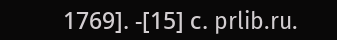1769]. -[15] с. prlib.ru.